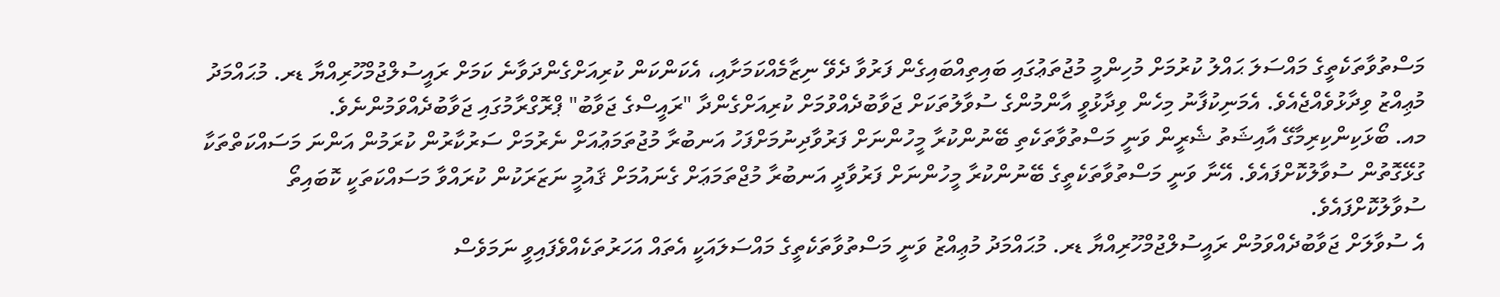މަސްތުވާތަކެތީގެ މައްސަލަ ޙައްލު ކުރުމަށް މުހިންމީ މުޖުތަޢުގައި ބައިތިއްބައިގެން ފަރުވާ ދެވޭ ނިޒާމެއްކަމަށާއި، އެކަންކަން ކުރިއަށްގެންދަވާނެ ކަމަށް ރައީސުލްޖުމްހޫރިއްޔާ ޑރ. މުޙައްމަދު މުޢިއްޒު ވިދާޅުވެއްޖެއެވެ. އެމަނިކުފާނު މިހެން ވިދާޅުވީ އާންމުންގެ ސުވާލުތަކަށް ޖަވާބުދެއްވުމަށް ކުރިއަށްގެންދާ "ރައީސްގެ ޖަވާބު" ޕްރޮގްރާމުގައި ޖަވާބުދެއްވަމުންނެވެ.
މއ. ބޯޅަކިންކިރިމާގޭ އާއިޝަތު ޝެރީން ވަނީ މަސްތުވާތަކެތި ބޭނުންކުރާ މީހުންނަށް ފަރުވާދިނުމަށްފަހު އަނބުރާ މުޖުތަމަޢުއަށް ނެރުމަށް ސަރުކާރުން ކުރަމުން އަންނަ މަސައްކަތްތަކާ ގުޅޭގޮތުން ސުވާލުކޮށްފައެވެ. އޭނާ ވަނީ މަސްތުވާތަކެތީގެ ބޭނުންކުރާ މީހުންނަށް ފަރުވާދީ އަނބުރާ މުޖްތަމަޢަށް ގެނައުމަށް ޤައުމީ ނަޒަރަކުން ކުރައްވާ މަސައްކަތަކީ ކޮބައިތޯ ސުވާލުކޮށްފައެވެ.
އެ ސުވާލަށް ޖަވާބުދެއްވަމުން ރައީސުލްޖުމްހޫރިއްޔާ ޑރ. މުޙައްމަދު މުޢިއްޒު ވަނީ މަސްތުވާތަކެތީގެ މައްސަލައަކީ އެތައް އަހަރުތަކެއްވެފައިވީ ނަމަވެސް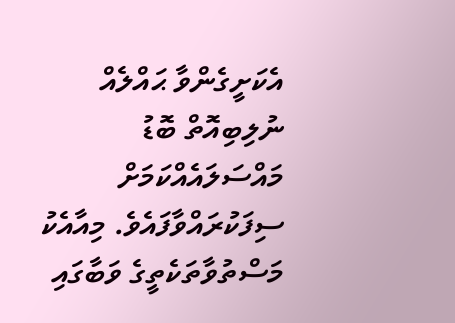އެކަށީގެންވާ ޙައްލެއް ނުލިބިއޮތް ބޮޑު މައްސަލައެއްކަމަށް ސިފަކުރައްވާފައެވެ. މިއާއެކު މަސްތުވާތަކެތީގެ ވަބާގައި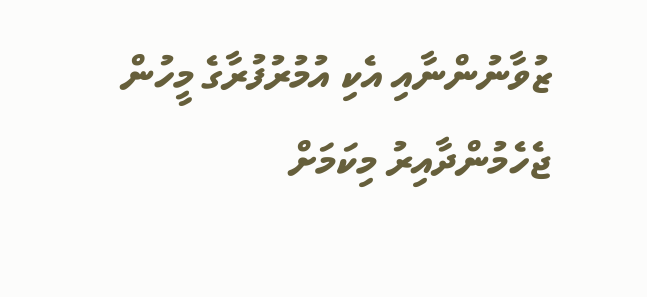ޒުވާނުންނާއި އެކި އުމުރުފުރާގެ މީހުން ޖެހެމުންދާއިރު މިކަމަށް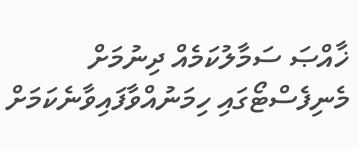ޚާއްޞަ ސަމާލުކަމެއް ދިނުމަށް މެނިފެސްޓޯގައި ހިމަނުއްވާފައިވާނެކަމަށް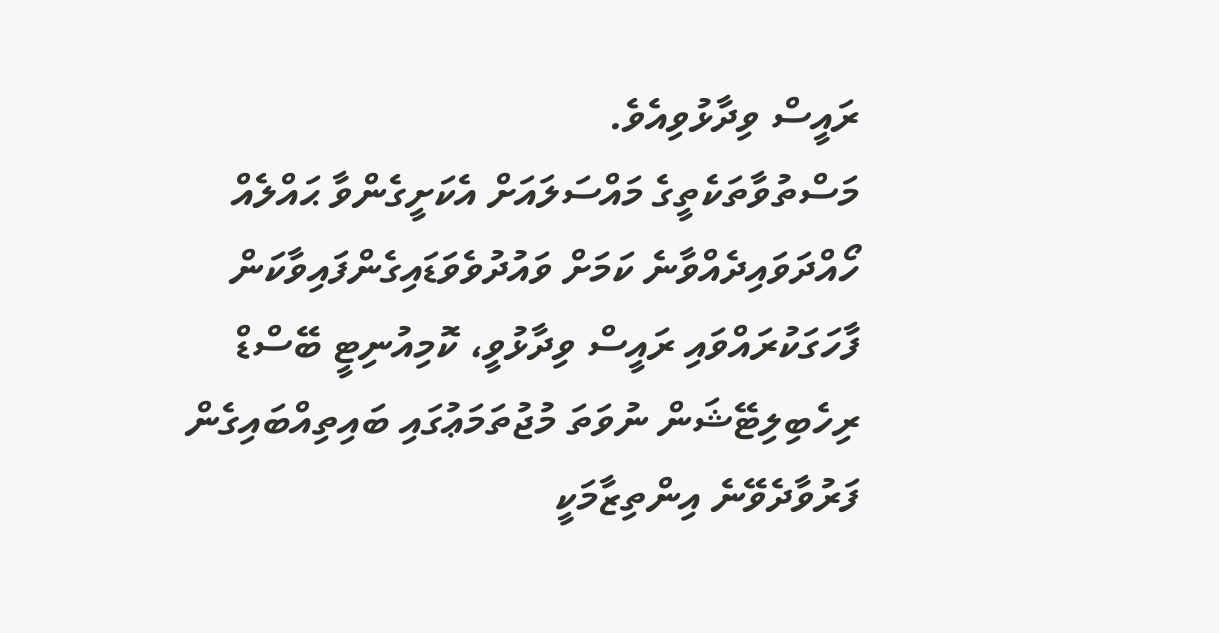ރައީސް ވިދާޅުވިއެވެ.
މަސްތުވާތަކެތީގެ މައްސަލައަށް އެކަށީގެންވާ ޙައްލެއް ހޯއްދަވައިދެއްވާނެ ކަމަށް ވައުދުވެވަޑައިގެންފައިވާކަން ފާހަގަކުރައްވައި ރައީސް ވިދާޅުވީ، ކޮމިއުނިޓީ ބޭސްޑް ރިހެބިލިޓޭޝަން ނުވަތަ މުޖުތަމަޢުގައި ބައިތިއްބައިގެން ފަރުވާދެވޭނެ އިންތިޒާމަކީ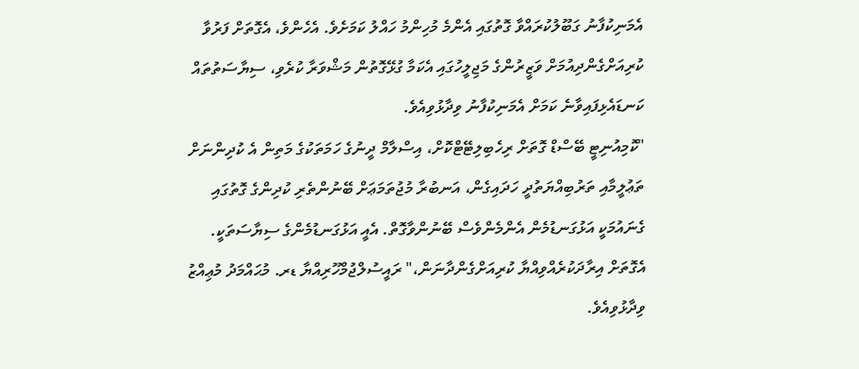އެމަނިކުފާނު ގަބޫލުކުރައްވާ ގޮތުގައި އެންމެ މުހިންމު ހައްލު ކަމަށެވެ. އެހެންވެ، އެގޮތަށް ފަރުވާ ކުރިއަށްގެންދިއުމަށް ވަޒީރުންގެ މަޖިލީހުގައި އެކަމާ ގުޅޭގޮތުން މަޝްވަރާ ކުރެވި، ސިޔާސަތުތައް ކަނޑައެޅިފައިވާނެ ކަމަށް އެމަނިކުފާނު ވިދާޅުވިއެވެ.
"ކޮމިއުނިޓީ ބޭސްޑް ގޮތަށް ރިހެބިލިޓޭޓްކޮށް، އިސްލާމް ދީނުގެ ހަމަތަކުގެ މަތިން އެ ކުދިންނަށް ތަޢުލީމާއި ތަރުބިއްޔަތުދީ ހަދައިގެން، އަނބުރާ މުޖުތަމަޢަށް ބޭނުންތެރި ކުދިންގެ ގޮތުގައި ގެނައުމަކީ އަޅުގަނޑުމެން އެންމެންވެސް ބޭނުންވާގޮތް. އެއީ އަޅުގަނޑުމެންގެ ސިޔާސަތަކީ. އެގޮތަށް އިރާދަކުރެއްވިއްޔާ ކުރިއަށްގެންދާނަން،" ރައީސުލްޖުމްހޫރިއްޔާ ޑރ. މުޙައްމަދު މުޢިއްޒު ވިދާޅުވިއެވެ.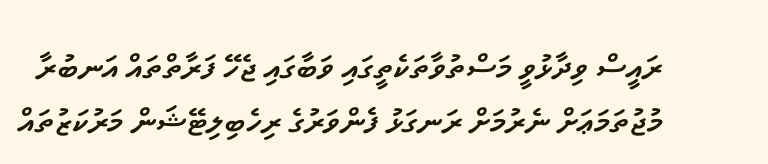ރައީސް ވިދާޅުވީ މަސްތުވާތަކެތީގައި ވަބާގައި ޖެހޭ ފަރާތްތައް އަނބުރާ މުޖުތަމަޢަށް ނެރުމަށް ރަނގަޅު ފެންވަރުގެ ރިހެބިލިޓޭޝަން މަރުކަޒުތައް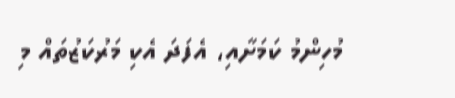މުހިންމު ކަމަށާއި، އެފަދަ އެކި މަރުކަޒުތައް މި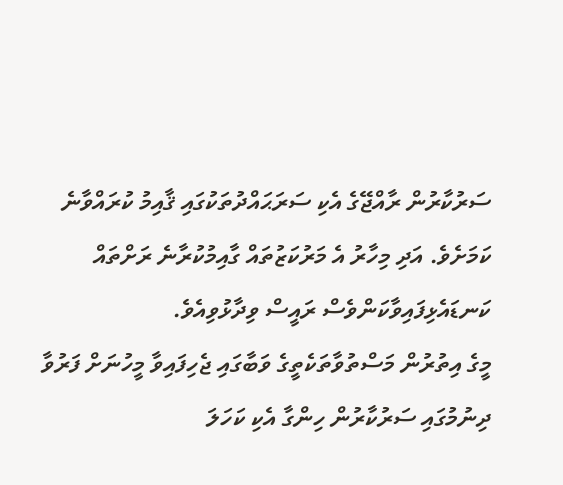ސަރުކާރުން ރާއްޖޭގެ އެކި ސަރަޙައްދުތަކުގައި ޤާއިމު ކުރައްވާނެ ކަމަށެވެ. އަދި މިހާރު އެ މަރުކަޒުތައް ގާއިމުކުރާނެ ރަށްތައް ކަނޑައެޅިފައިވާކަންވެސް ރައީސް ވިދާޅުވިއެވެ.
މީގެ އިތުރުން މަސްތުވާތަކެތީގެ ވަބާގައި ޖެހިފައިވާ މީހުނަށް ފަރުވާ ދިނުމުގައި ސަރުކާރުން ހިންގާ އެކި ކަހަލަ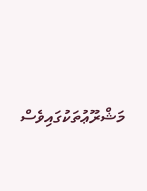މަޝްރޫޢުތަކުގައިވެސް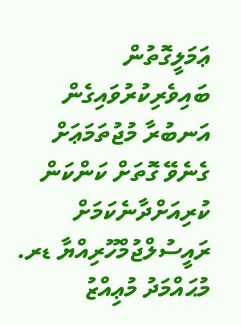ޢަމަލީގޮތުން ބައިވެރިކުރުވައިގެން އަނބުރާ މުޖުތަމަޢަށް ގެނެވޭ ގޮތަށް ކަންކަން ކުރިއަށްދާނެކަމަށް ރައީސުލްޖުމްހޫރިއްޔާ ޑރ. މުޙައްމަދު މުޢިއްޒު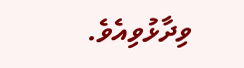ވިދާޅުވިއެވެ.